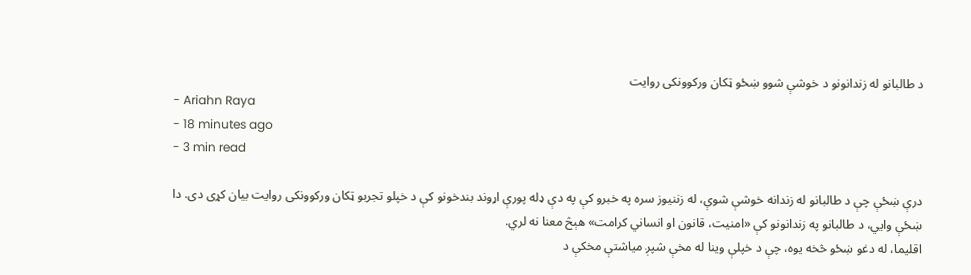د طالبانو له زندانونو د خوشې شوو ښځو ټکان ورکوونکی روایت
- Ariahn Raya
- 18 minutes ago
- 3 min read

درې ښځې چې د طالبانو له زندانه خوشې شوې، له زننیوز سره په خبرو کې په دې ډله پورې اړوند بندخونو کې د خپلو تجربو ټکان ورکوونکی روایت بیان کړی دی. دا ښځې وايي، د طالبانو په زندانونو کې «امنیت، قانون او انساني کرامت» هېڅ معنا نه لري.
اقلیما، له دغو ښځو څخه یوه، چې د خپلې وینا له مخې شپږ میاشتې مخکې د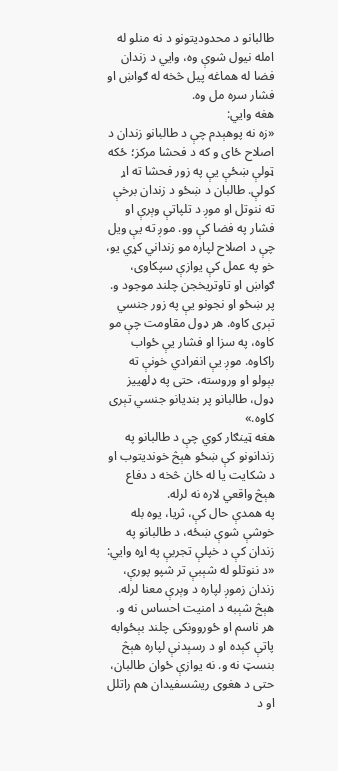طالبانو د محدودیتونو د نه منلو له امله نیول شوې وه، وايي د زندان فضا له هماغه پیل څخه له ګواښ او فشار سره مل وه.
هغه وايي:
«زه نه پوهېدم چې د طالبانو زندان د اصلاح ځای و که د فحشا مرکز؛ ځکه ټولې ښځې یې په زور فحشا ته اړ کولې. طالبان د ښځو د زندان برخې ته ننوتل او موږ د تلپاتې وېرې او فشار په فضا کې وو. موږ ته یې ویل چې د اصلاح لپاره مو زنداني کړي یو، خو په عمل کې یوازې سپکاوی، ګواښ او تاوتریخجن چلند موجود و. پر ښځو او نجونو یې په زور جنسي تېری کاوه. هر ډول مقاومت چې مو کاوه، په سزا او فشار یې ځواب راکاوه. موږ یې انفرادي خونې ته بېولو او وروسته، حتی په ډلهییز ډول، طالبانو پر بندیانو جنسي تېری کاوه.»
هغه ټینګار کوي چې د طالبانو په زندانونو کې ښځو هېڅ خوندیتوب او د شکایت یا له ځان څخه د دفاع هېڅ واقعي لاره نه لرله.
په همدې حال کې، ثریا، یوه بله خوشې شوې ښځه، د طالبانو په زندان کې د خپلې تجربې په اړه وايي:
«د ننوتلو له شېبې تر شپو پورې، زندان زموږ لپاره د وېرې معنا لرله. هېڅ شېبه د امنیت احساس نه و. هر ناسم او ځوروونکی چلند بېځوابه پاتې کېده او د رسېدنې لپاره هېڅ بنسټ نه و. نه یوازې ځوان طالبان، حتی د هغوی ریشسفیدان هم راتلل او د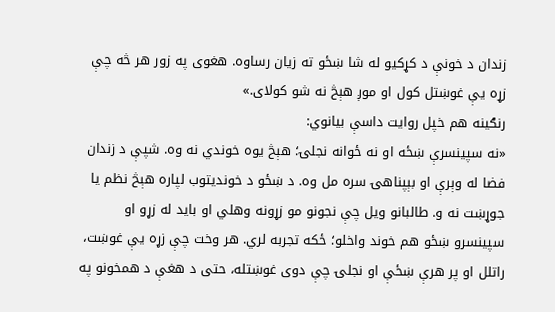زندان د خونې د کړکیو له شا ښځو ته زیان رساوه. هغوی په زور هر څه چې زړه یې غوښتل کول او موږ هېڅ نه شو کولای.»
رنګینه هم خپل روایت داسې بیانوي:
«نه سپینسرې ښځه او نه ځوانه نجلۍ؛ هېڅ یوه خوندي نه وه. شپې د زندان فضا له وېرې او بېپناهۍ سره مل وه. د ښځو د خوندیتوب لپاره هېڅ نظم یا جوړښت نه و. طالبانو ویل چې نجونو مو زړونه وهلي او باید له زړو او سپینسرو ښځو هم خوند واخلو؛ ځکه تجربه لري. هر وخت چې زړه یې غوښت، راتلل او پر هرې ښځې او نجلۍ چې دوی غوښتله، حتی د هغې د همخونو په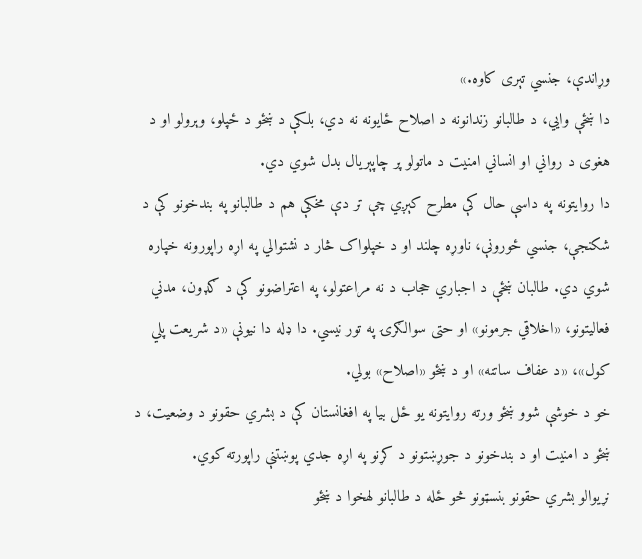وړاندې، جنسي تېری کاوه.»
دا ښځې وايي، د طالبانو زندانونه د اصلاح ځایونه نه دي، بلکې د ښځو د ځپلو، وېرولو او د هغوی د رواني او انساني امنیت د ماتولو پر چاپېریال بدل شوي دي.
دا روایتونه په داسې حال کې مطرح کېږي چې تر دې مخکې هم د طالبانو په بندخونو کې د شکنجې، جنسي ځورونې، ناوړه چلند او د خپلواک څار د نشتوالي په اړه راپورونه خپاره شوي دي. طالبان ښځې د اجباري حجاب د نه مراعتولو، په اعتراضونو کې د ګډون، مدني فعالیتونو، «اخلاقي جرمونو» او حتی سوالګرۍ په تور نیسي. دا ډله دا نیونې «د شریعت پلي کول»، «د عفاف ساتنه» او د ښځو «اصلاح» بولي.
خو د خوشې شوو ښځو ورته روایتونه یو ځل بیا په افغانستان کې د بشري حقونو د وضعیت، د ښځو د امنیت او د بندخونو د جوړښتونو د کړنو په اړه جدي پوښتنې راپورته کوي.
نړیوالو بشري حقونو بنسټونو څو ځله د طالبانو لهخوا د ښځو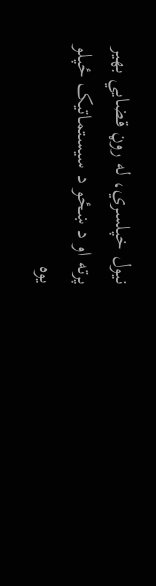نیول خپلسري، له روڼ قضايي بهیر پرته او د ښځو د سیستماتیک ځپلو یوه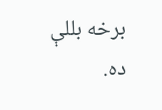برخه بللې ده.